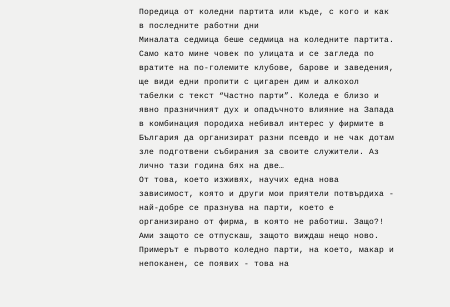Поредица от коледни партита или къде, с кого и как в последните работни дни
Миналата седмица беше седмица на коледните партита. Само като мине човек по улицата и се загледа по вратите на по-големите клубове, барове и заведения, ще види едни пропити с цигарен дим и алкохол табелки с текст “Частно парти”. Коледа е близо и явно празничният дух и опадъчното влияние на Запада в комбинация породиха небивал интерес у фирмите в България да организират разни псевдо и не чак дотам зле подготвени събирания за своите служители. Аз лично тази година бях на две…
От това, което изживях, научих една нова зависимост, която и други мои приятели потвърдиха - най-добре се празнува на парти, което е организирано от фирма, в която не работиш. Защо?! Ами защото се отпускаш, защото виждаш нещо ново. Примерът е първото коледно парти, на което, макар и непоканен, се появих - това на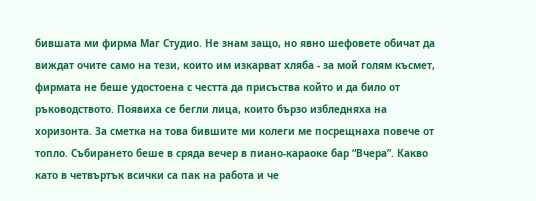бившата ми фирма Маг Студио. Не знам защо, но явно шефовете обичат да виждат очите само на тези, които им изкарват хляба - за мой голям късмет, фирмата не беше удостоена с честта да присъства който и да било от ръководството. Появиха се бегли лица, които бързо избледняха на хоризонта. За сметка на това бившите ми колеги ме посрещнаха повече от топло. Събирането беше в сряда вечер в пиано-караоке бар “Вчера”. Какво като в четвъртък всички са пак на работа и че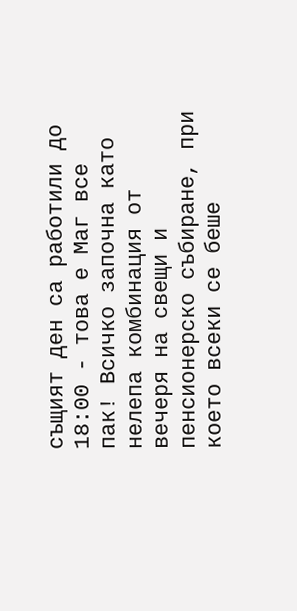същият ден са работили до 18:00 - това е Маг все пак! Всичко започна като нелепа комбинация от вечеря на свещи и пенсионерско събиране, при което всеки се беше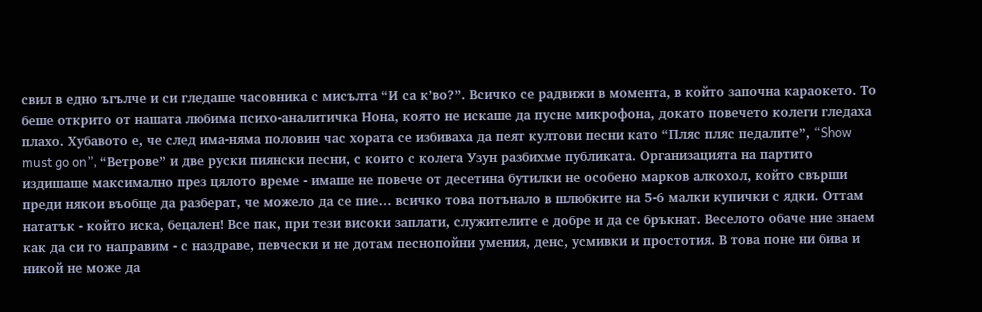свил в едно ъгълче и си гледаше часовника с мисълта “И са к’во?”. Всичко се радвижи в момента, в който започна караокето. То беше открито от нашата любима психо-аналитичка Нона, която не искаше да пусне микрофона, докато повечето колеги гледаха плахо. Хубавото е, че след има-няма половин час хората се избиваха да пеят култови песни като “Пляс пляс педалите”, “Show must go on”, “Ветрове” и две руски пиянски песни, с които с колега Узун разбихме публиката. Организацията на партито издишаше максимално през цялото време - имаше не повече от десетина бутилки не особено марков алкохол, който свърши преди някои въобще да разберат, че можело да се пие… всичко това потънало в шлюбките на 5-6 малки купички с ядки. Оттам нататък - който иска, бецален! Все пак, при тези високи заплати, служителите е добре и да се бръкнат. Веселото обаче ние знаем как да си го направим - с наздраве, певчески и не дотам песнопойни умения, денс, усмивки и простотия. В това поне ни бива и никой не може да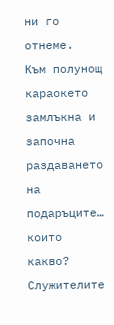ни го отнеме.
Към полунощ караокето замлъкна и започна раздаването на подаръците… които какво? Служителите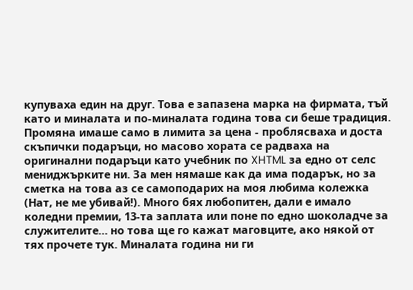купуваха един на друг. Това е запазена марка на фирмата, тъй като и миналата и по-миналата година това си беше традиция. Промяна имаше само в лимита за цена - проблясваха и доста скъпички подаръци, но масово хората се радваха на оригинални подаръци като учебник по XHTML за едно от селс мениджърките ни. За мен нямаше как да има подарък, но за сметка на това аз се самоподарих на моя любима колежка (Нат, не ме убивай!). Много бях любопитен, дали е имало коледни премии, 13-та заплата или поне по едно шоколадче за служителите… но това ще го кажат маговците, ако някой от тях прочете тук. Миналата година ни ги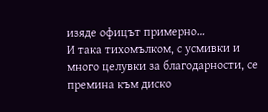изяде офицът примерно…
И така тихомълком, с усмивки и много целувки за благодарности, се премина към диско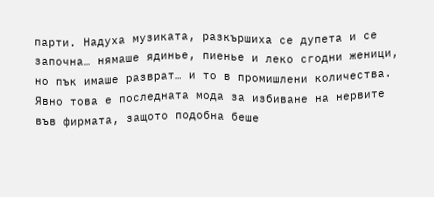парти. Надуха музиката, разкършиха се дупета и се започна… нямаше ядинье, пиенье и леко сгодни женици, но пък имаше разврат… и то в промишлени количества. Явно това е последната мода за избиване на нервите във фирмата, защото подобна беше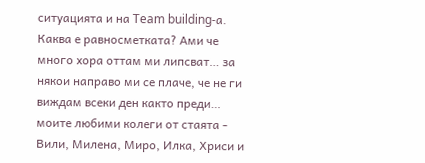ситуацията и на Team building-а. Каква е равносметката? Ами че много хора оттам ми липсват… за някои направо ми се плаче, че не ги виждам всеки ден както преди… моите любими колеги от стаята - Вили, Милена, Миро, Илка, Хриси и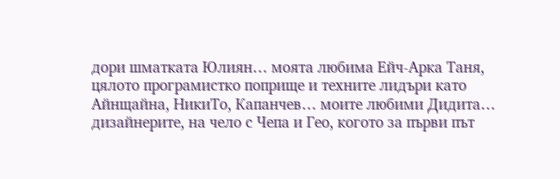дори шматката Юлиян… моята любима Ейч-Арка Таня, цялото програмистко поприще и техните лидъри като Айнщайна, НикиТо, Капанчев… моите любими Дидита… дизайнерите, на чело с Чепа и Гео, когото за първи път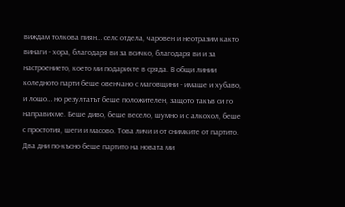виждам толкова пиян… селс отдела, чаровен и неотразим както винаги - хора, благодаря ви за всичко, благодаря ви и за настроението, което ми подарихте в сряда. В общи линии коледното парти беше овенчано с маговщини - имаше и хубаво, и лошо… но резултатът беше положителен, защото такъв си го направихме. Беше диво, беше весело, шумно и с алкохол, беше с простотия, шеги и масово. Това личи и от снимките от партито.
Два дни по-късно беше партито на новата ми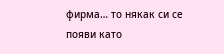фирма… то някак си се появи като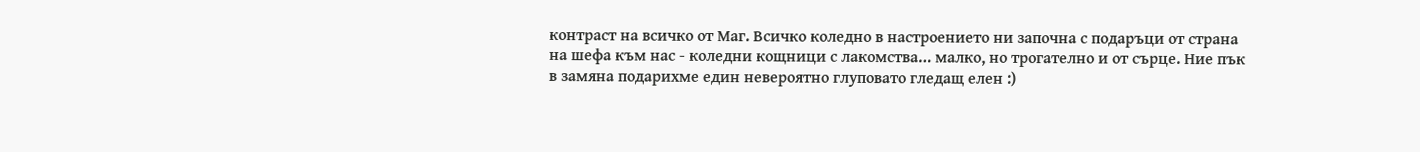контраст на всичко от Маг. Всичко коледно в настроението ни започна с подаръци от страна на шефа към нас - коледни кощници с лакомства… малко, но трогателно и от сърце. Ние пък в замяна подарихме един невероятно глуповато гледащ елен :)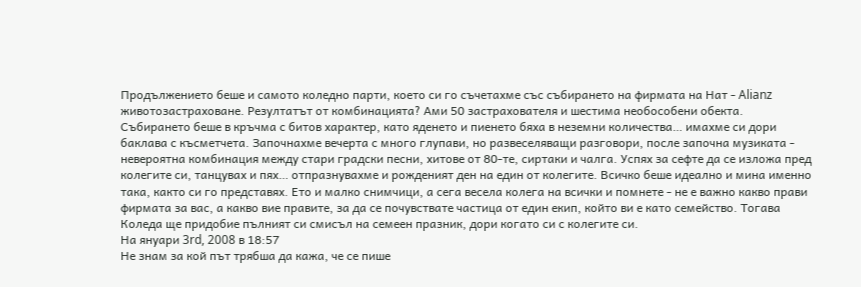Продължението беше и самото коледно парти, което си го съчетахме със събирането на фирмата на Нат - Alianz животозастраховане. Резултатът от комбинацията? Ами 50 застрахователя и шестима необособени обекта. Събирането беше в кръчма с битов характер, като яденето и пиенето бяха в неземни количества… имахме си дори баклава с късметчета. Започнахме вечерта с много глупави, но развеселяващи разговори, после започна музиката - невероятна комбинация между стари градски песни, хитове от 80-те, сиртаки и чалга. Успях за сефте да се изложа пред колегите си, танцувах и пях… отпразнувахме и рожденият ден на един от колегите. Всичко беше идеално и мина именно така, както си го представях. Ето и малко снимчици, а сега весела колега на всички и помнете - не е важно какво прави фирмата за вас, а какво вие правите, за да се почувствате частица от един екип, който ви е като семейство. Тогава Коледа ще придобие пълният си смисъл на семеен празник, дори когато си с колегите си.
На януари 3rd, 2008 в 18:57
Не знам за кой път трябша да кажа, че се пише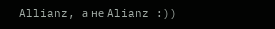Allianz, а не Alianz :))